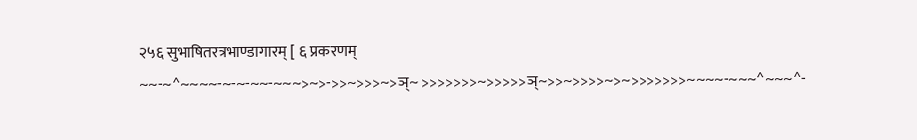२५६ सुभाषितरत्रभाण्डागारम् [ ६ प्रकरणम्
~~-~^~~~~-~-~-~~-~~~>~>->>~>>>~>ञ्~ >>>>>>>~>>>>>ञ्~>>~>>>>~>~>>>>>>>~~~~-~~~^~~~^-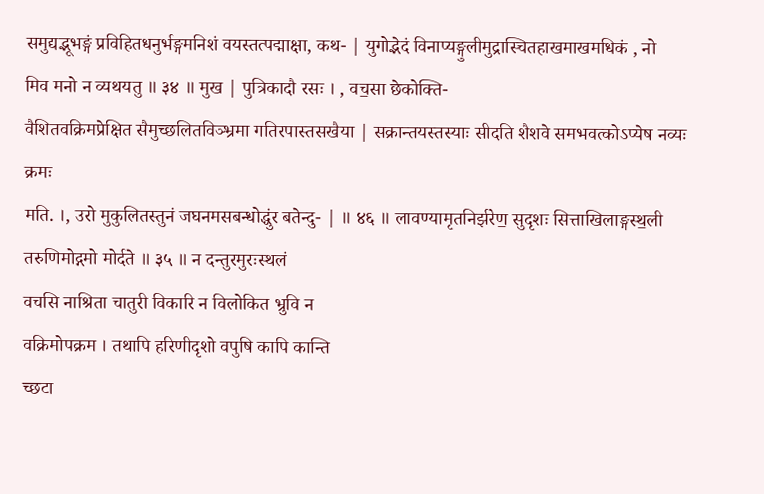समुद्यद्भूभङ्गं प्रविहितधनुर्भङ्गमनिशं वयस्तत्पद्माक्षा, कथ- | युगोद्भेदं विनाप्यङ्गुलीमुद्रास्चितहाखमाखमधिकं , नो
मिव मनो न व्यथयतु ॥ ३४ ॥ मुख | पुत्रिकादौ रसः । , वच॒सा छेकोक्ति-
वैशितवक्रिमप्रेक्षित सैमुच्छलितविञ्भ्रमा गतिरपास्तसखैया | सक्रान्तयस्तस्याः सीदति शैशवे समभवत्कोऽप्येष नव्यः क्रमः
मति. ।, उरो मुकुलितस्तुनं जघनमसबन्धोद्धुंर बतेन्दु- | ॥ ४६ ॥ लावण्यामृतनिर्झरेण॒ सुदृशः सित्ताखिलाङ्गस्थ॒ली
तरुणिमोद्गमो मोर्दते ॥ ३५ ॥ न दन्तुरमुरःस्थलं
वचसि नाश्रिता चातुरी विकारि न विलोकित भ्रुवि न
वक्रिमोपक्रम । तथापि हरिणीदृशो वपुषि कापि कान्ति
च्छटा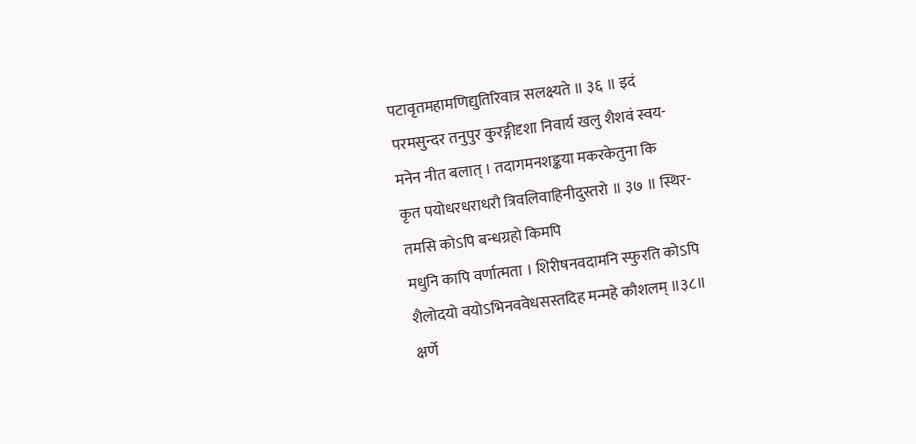पटावृतमहामणिद्युतिरिवात्र सलक्ष्यते ॥ ३६ ॥ इदं
परमसुन्दर तनुपुर कुरङ्गीदृशा निवार्य खलु शैशवं स्वय-
मनेन नीत बलात् । तदागमनशङ्कया मकरकेतुना कि
कृत पयोधरधराधरौ त्रिवलिवाहिनीदुस्तरो ॥ ३७ ॥ स्थिर-
तमसि कोऽपि बन्धग्रहो किमपि
मधुनि कापि वर्णात्मता । शिरीषनवदामनि स्फुरति कोऽपि
शैलोदयो वयोऽभिनववेधसस्तदिह मन्महे कौशलम् ॥३८॥
क्षर्णे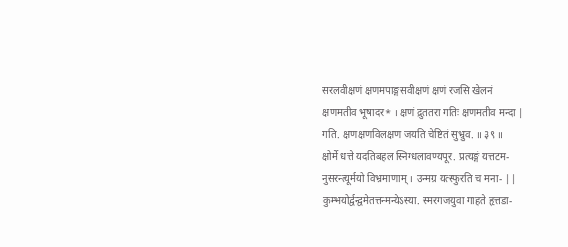सरलवीक्षणं क्षणमपाङ्गसवीक्षणं क्षणं रजसि खेलनं
क्षणमतीव भूषादर* । क्षणं द्रुततरा गतिः क्षणमतीव मन्दा |
गति. क्षणक्षणविलक्षण जयति चेष्टितं सुभ्रुव. ॥ ३९ ॥
क्षोर्मे धत्ते यदतिबहल स्निग्धलावण्यपूर. प्रत्यङ्गं यत्तटम-
नुसरन्त्यूर्मयो विभ्रमाणाम् । उन्मग्र यत्स्फुरति च मना- ||
कुम्भयोर्द्वन्द्वमेतत्तन्मन्येऽस्या. स्मरगजयुवा गाहते हृत्तडा-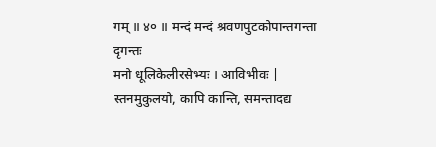गम् ॥ ४० ॥ मन्दं मन्दं श्रवणपुटकोपान्तगन्ता दृगन्तः
मनो धूलिकेलीरसेभ्यः । आविभीवः |
स्तनमुकुलयो, कापि कान्ति, समन्तादद्य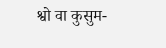श्वो वा कुसुम-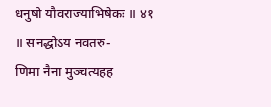धनुषो यौवराज्याभिषेकः ॥ ४१ ॥ सनद्धोऽय नवतरु-
णिमा नैना मुञ्चत्यहह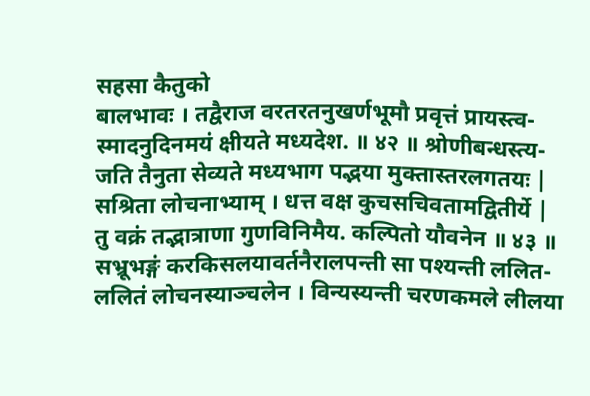सहसा कैतुको
बालभावः । तद्वैराज वरतरतनुखर्णभूमौ प्रवृत्तं प्रायस्त्व-
स्मादनुदिनमयं क्षीयते मध्यदेश. ॥ ४२ ॥ श्रोणीबन्धस्त्य-
जति तैनुता सेव्यते मध्यभाग पद्भया मुक्तास्तरलगतयः |
सश्रिता लोचनाभ्याम् । धत्त वक्ष कुचसचिवतामद्वितीर्ये |
तु वक्रं तद्भात्राणा गुणविनिमैय. कल्पितो यौवनेन ॥ ४३ ॥
सभ्रूभङ्गं करकिसलयावर्तनैरालपन्ती सा पश्यन्ती ललित-
ललितं लोचनस्याञ्चलेन । विन्यस्यन्ती चरणकमले लीलया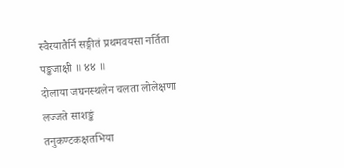स्वैरयातैर्नि सङ्गीतं प्रथमवयसा नर्तिता पङ्कजाक्षी ॥ ४४ ॥
दोलाया जघनस्थलेन चलता लोलेक्षणा लज्जते साशङ्कं
तनुकण्टकक्षतभिया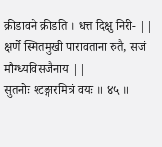क्रीडावने क्रीडति । धत्त दिक्षु निरी- ||
क्षर्णे स्मितमुखी पारावताना रुतै, सजं मौग्ध्यविसजैनाय ||
सुतनोः श्टङ्गारमित्रं वयः ॥ ४५ ॥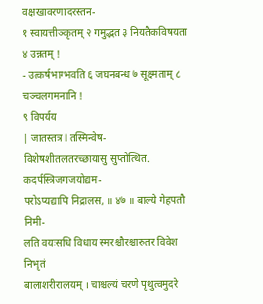वक्षखावरणादरस्तन-
१ स्वायत्तीञ्कृतम् २ गमुद्भत ३ नियतैकविषयता ४ उन्नतम् !
- उत्कर्षभाग्भवति ६ जघनबन्ध ७ सूक्ष्मताम् ८ चञ्चलगमनानि !
९ विपर्यय
| जातस्तत्र l तस्मिन्वेष-
विशेषशीतलतरच्छायासु सुप्तोत्थित. कदर्पस्त्रिजगजयोद्यम-
परोऽप्यद्यापि निद्रालस, ॥ ४७ ॥ बाल्ये गेहपतौ निमी-
लति वयःसधि विधाय स्मरश्चौरश्चारुतर विवेश निभृतं
बालाशरीरालयम् । चाश्चल्यं चरणे पृथुत्वमुदरे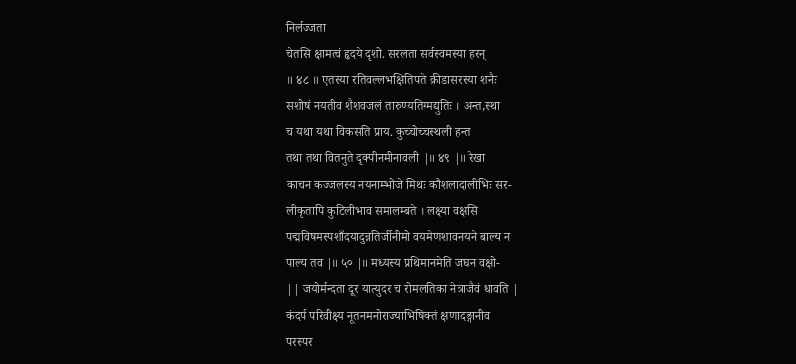निर्लज्जता
चेतसि क्षामत्वं हृदये दृशो. सरलता सर्वस्वमस्या हरन्
॥ ४८ ॥ एतस्या रतिवल्लभक्षितिपते क्रीडासरस्या शनैः
सशोषं नयतीव शैशवजलं तारुण्यतिग्मद्युतिः । अन्त,स्था
च यथा यथा विकसति प्राय. कुच्चोच्चस्थली हन्त
तथा तथा वितनुते दृक्पीनमीनावली |॥ ४९ |॥ रेखा
काचन कज्जलस्य नयनाम्भोजे मिथः कौशलादालीभिः सर-
लीकृतापि कुटिलीभाव समालम्बते । लक्ष्या वक्षसि
पद्मविषमस्पशाँदयादुन्नतिर्जीनीमो वयमेणशावनयने बाल्य न
पाल्य तव |॥ ५० |॥ मध्यस्य प्रथिमानमेति जघन वक्षो-
|| जयोर्मन्दता दूर यात्युदर च रोमलतिका नेत्राजैवं धावति |
कंदर्प परिवीक्ष्य नूतनमनोराज्याभिषिक्तं क्षणादङ्गानीव
परस्पर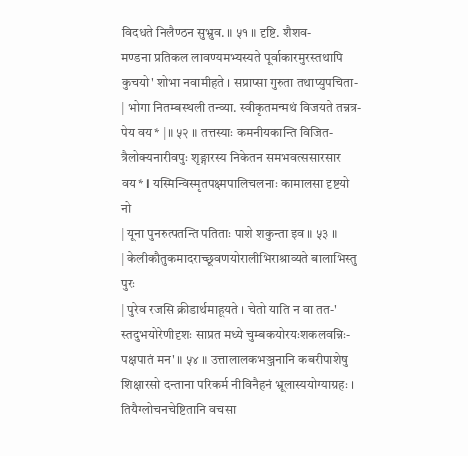विदधते निलैण्ठन सुभ्रुव. ॥ ५१ ॥ दृष्टि. शैशव-
मण्डना प्रतिकल लावण्यमभ्यस्यते पूर्वाकारमुरस्तथापि
कुचयो' शोभा नवामीहते । सप्राप्सा गुरुता तथाप्युपचिता-
| भोगा नितम्बस्थली तन्व्या. स्वीकृतमन्मथं विजयते तन्नत्र-
पेय वय* |॥ ५२ ॥ तत्तस्याः कमनीयकान्ति विजित-
त्रैलोक्यनारीवपुः शृङ्गारस्य निकेतन समभवत्ससारसार
वय* l यस्मिन्विस्मृतपक्ष्मपालिचलनाः कामालसा दृष्टयो नो
| यूना पुनरुत्पतन्ति पतिताः पाशे शकुन्ता इव ॥ ५३ ॥
| केलीकौतुकमादराच्छूवणयोरालीभिराश्राव्यते बालाभिस्तु पुरः
| पुरेव रजसि क्रीडार्थमाहूयते । चेतो याति न वा तत-'
स्तदुभयोरेणीदृशः साप्रत मध्ये चुम्बकयोरयःशकलवन्निः-
पक्षपातं मन' ॥ ५४ ॥ उत्तालालकभञ्जनानि कबरीपाशेषु
शिक्षारसो दन्ताना परिकर्म नीविनैहनं भ्रूलास्ययोग्याग्रहः ।
तियैग्लोचनचेष्टितानि वचसा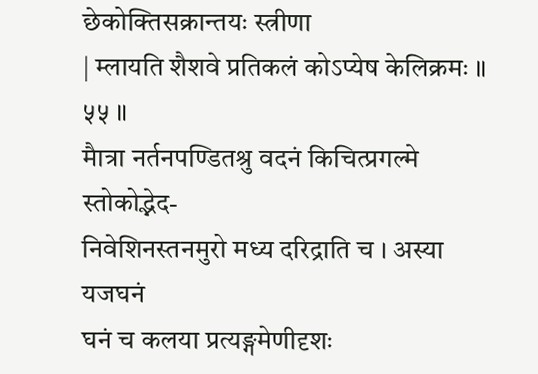छेकोक्तिसक्रान्तयः स्त्रीणा
| म्लायति शैशवे प्रतिकलं कोऽप्येष केलिक्रमः ॥ ५५ ॥
मैात्रा नर्तनपण्डितश्रु वदनं किचित्प्रगल्मे स्तोकोद्भेद-
निवेशिनस्तनमुरो मध्य दरिद्राति च । अस्या यजघनं
घनं च कलया प्रत्यङ्गमेणीदृशः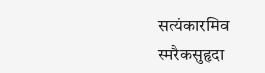सत्यंकारमिव स्मरैकसुहृदा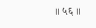॥ ५६ ॥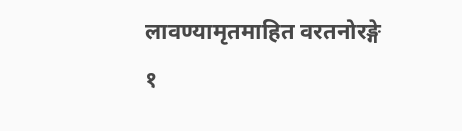लावण्यामृतमाहित वरतनोरङ्गे
१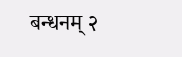बन्धनम् २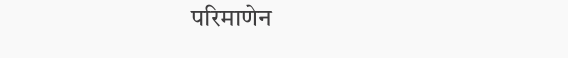परिमाणेन